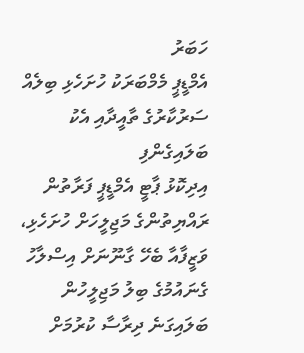ހަބަރު
އެމްޑީޕީ މެމްބަރަކު ހުށަހެޅި ބިލެއް ސަރުކާރުގެ ތާއީދާއި އެކު ބަލައިގެންފި
އިދިކޮޅު ޕާޓީ އެމްޑީޕީ ފަރާތުން ރައްޔިތުންގެ މަޖިލީހަށް ހުށަހެޅި، ވަޒީފާއާ ބެހޭ ގާނޫނަށް އިސްލާހު ގެނައުމުގެ ބިލު މަޖިލީހުން ބަލައިގަނެ ދިރާސާ ކުރުމަށް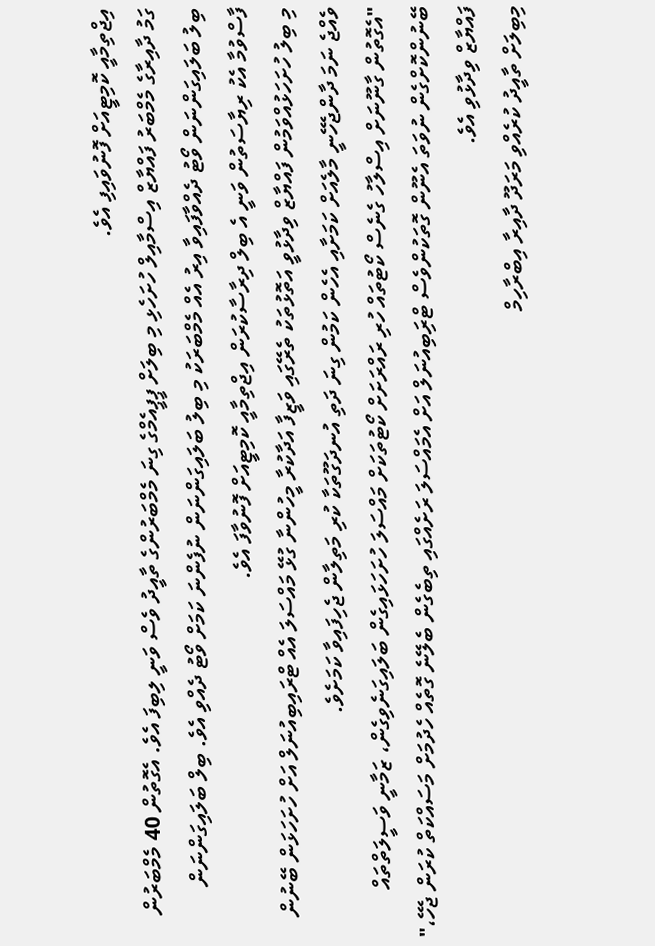އިޖްތިމާއީ ކޮމިޓީއަށް ފޮނުވައިފި އެވެ.
ގަމު ދާއިރާގެ މެމްބަރު ފައްޔާޒް އިސްމާއިލް ހުށަހެޅި މި ބިލަށް ޕީޕީއެމްގެ ގިނަ މެމްބަރުންގެ ތާއީދު ވެސް ވަނީ ލިބިފަ އެވެ. އެގޮތުން 40 މެމްބަރުން ބިލު ބަލައިގަންނަން ވޯޓު ދެއްވާފައިވާ އިރު އެއް މެމްބަރަކު މި ބިލު ބަލައިގަންނަން ނުފެންނަ ކަމަށް ވޯޓު ދެއްވި އެވެ. ބިލް ބަލައިގަންނަން ފާސްވުމާ އެކު ރިޔާސަތުން ވަނީ އެ ބިލް ދިރާސާކުރަން އިޖްތިމާއީ ކޮމިޓީއަށް ފޮނުވާފަ އެވެ.
މި ބިލު ހުށަހަޅުއްވަމުން ފައްޔާޒް ވިދާޅުވީ އަތޮޅުތަކު ތެރޭގައި ވަޒީފާ އަދާކުރާ މީހުންނާ ގުޅޭ މައްސަލަ އެއް ޓްރައިބިއުނަލް އަށް ހުށަހަޅަން ބޭނުން ވެއްޖެ ނަމަ ދާންޖެހޭނީ މާލެއަށް ކަމަށާއި އެހެން ކަމުން ގިނަ ދަތި އުނދަގޫތަކާ ކުރި މަތިލާން ޖެހިފައިވާ ކަމަށެވެ.
"އެގޮތުން ގާނޫނަށް އިސްލާހު ގެނެސް ކޯޓުތައް ހުރި ރައްރަށަށް ކޯޓުތަކަށް މައްސަލަ ހުށަހަޅައިގެން ބަލައިގަނެވިގެން، ޒަމާނީ ވަސީލަތްތައް ބޭނުންކޮށްގެން ނުވަތަ އެނޫން ގޮތަކުންވެސް ޓްރަިބިއުނަލް އަށް އެމައްސަލަ ރަށެއްގައި ތިބެގެން ބެލޭނެ ގޮތެއް ހެދުމަށް މަސައްކަތް ކުރަން ޖެހޭ،" ފައްޔާޒް ވިދާޅުވި އެވެ.
މިބިލަށް ތާއީދު ކުރެއްވި މަރަދޫ ދާއިރާ އިބްރާހިމް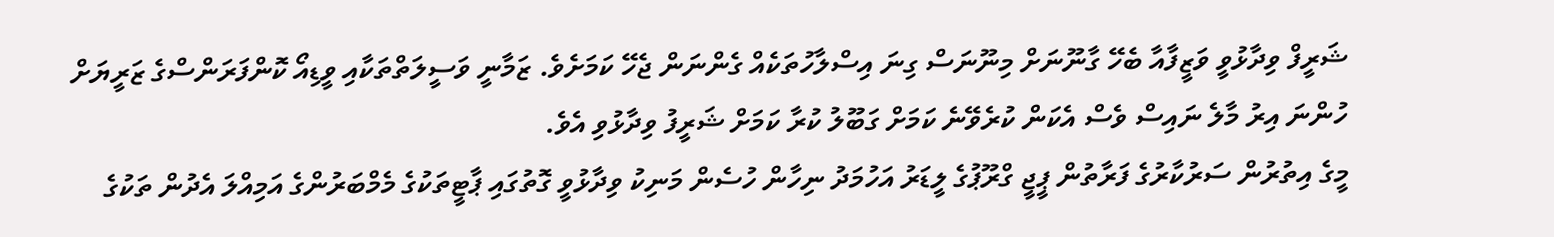ޝަރީފް ވިދާޅުވީ ވަޒީފާއާ ބެހޭ ގާނޫނަށް މިނޫނަސް ގިނަ އިސްލާހުތަކެއް ގެންނަން ޖެހޭ ކަމަށެވެ. ޒަމާނީ ވަސީލަތްތަކާއި ވީޑިއޯ ކޮންފަރަންސްގެ ޒަރީޔަށް ހުންނަ އިރު މާލެ ނައިސް ވެސް އެކަން ކުރެވޭނެ ކަމަށް ގަބޫލު ކުރާ ކަމަށް ޝަރީފު ވިދާޅުވި އެވެ.
މީގެ އިތުރުން ސަރުކާރުގެ ފަރާތުން ޕީޖީ ގްރޫޕުގެ ލީޑަރު އަހުމަދު ނިހާން ހުސެން މަނިކު ވިދާޅުވީ ގޮތުގައި ޕާޓީތަކުގެ މެމްބަރުންގެ އަމިއްލަ އެދުން ތަކުގެ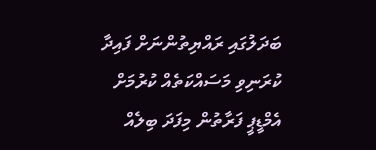ބަދަލުގައި ރައްޔިތުންނަށް ފައިދާ ކުރަނިވި މަސައްކަތެއް ކުރުމަށް އެމްޑީޕީ ފަރާތުން މިފަދަ ބިލެއް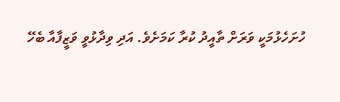ހުށަހެޅުމަކީ ވަރަށް ތާއީދު ކުރާ ކަމަށެވެ. އަދި ވިދާޅުވީ ވަޒީފާއާ ބެހޭ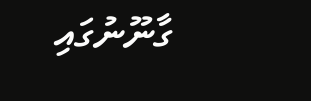ގާނޫނުގައި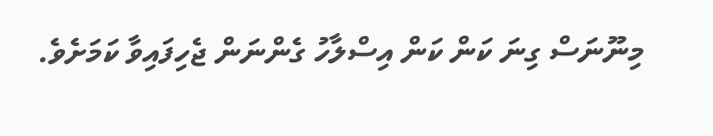މިނޫނަސް ގިނަ ކަން ކަން އިސްލާހު ގެންނަން ޖެހިފައިވާ ކަމަށެވެ.